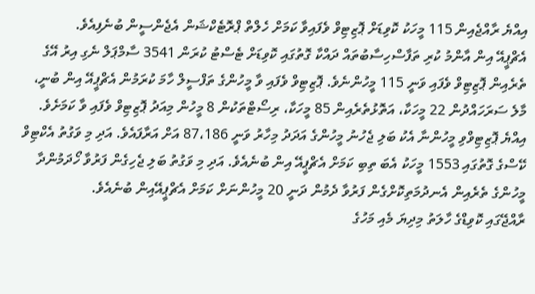އިއްޔެ ރާއްޖެއިން 115 މީހަކު ކޮވިޑަށް ޕޮޒިޓިވް ވެފައިވާ ކަމަށް ހެލްތް ޕްރޮޓެކްޝަން އެޖެންސީން ބުނެފިއެވެ.
އެޗްޕީއޭ އިން އާންމު ކުރި ތަފާސްހިސާބުތައް ދައްކާ ގޮތުގައި ކޮވިޑަށް ޓެސްޓު ކުރަން 3541 ސާމްޕަލް ނެގި އިރު އޭގެ ތެރެއިން ޕޮޒިޓިވް ވެފައި ވަނީ 115 މީހުންނެވެ. ޕޮޒިޓިވް ވެފައި ވާ މީހުންގެ ތަފްސީލް ހާމަ ކުރަމުން އެޗްޕީއޭ އިން ބުނީ، މާލެ ސަރަހައްދުން 22 މީހަކާ، އަތޮޅުތެރެއިން 85 މީހަކާ، ރިސޯޓްތަކުން 8 މީހުން މިއަދު ޕޮޒިޓިވް ވެފައި ވާ ކަމަށެވެ.
އިއްޔެ ޕޮޒިޓިވްވި މީހުންނާ އެކު ބަލި ޖެހުނު މީހުންގެ އަދަދު މިހާރު ވަނީ 87،186 އަށް އަރާފައެވެ. އަދި މި ވަގުތު އެކްޓިވް ކޭސްގެ ގޮތުގައި 1553 މީހަކު އެބަ ތިބި ކަމަށް އެޗްޕީއޭ އިން ބުނެއެވެ. އަދި މި ވަގުތު ބަލި ޖެހިގެން ފަރުވާ ހޯދަމުންދާ މީހުންގެ ތެރެއިން އެނދުމަތިކޮށްގެން ފަރުވާ ދެމުން ދަނީ 20 މީހުންނަށް ކަމަށް އެޗްޕީއޭއިން ބުނެއެވެ.
ރާއްޖޭގައި ކޮވިޑްގެ ހާލަތު މިދިޔަ މެއި މަހުގެ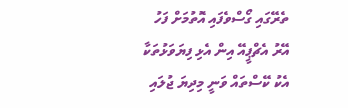ތެރޭގައި ގޯސްވެފައި އޮތުމަށް ފަހު އޭރު އެޗްޕީއޭ އިން އެޅި ފިޔަވަޅުތަކާ އެކު ކޭސްތައް ވަނީ މިދިޔަ ޖުލައި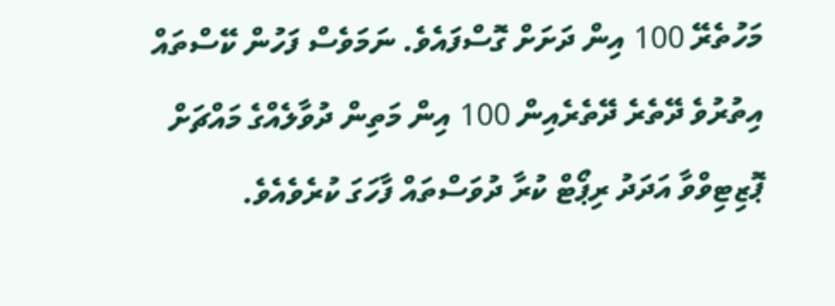މަހުތެރޭ 100 އިން ދަށަށް ގޮސްފައެވެ. ނަމަވެސް ފަހުން ކޭސްތައް އިތުރުވެ ދޭތެރެ ދޭތެރެއިން 100 އިން މަތިން ދުވާލެއްގެ މައްޗަށް ޕޮޒިޓިވްވާ އަދަދު ރިޕޯޓް ކުރާ ދުވަސްތައް ފާހަގަ ކުރެވެއެވެ.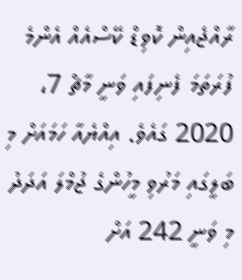ރާއްޖެއިން ކޮވިޑް ކޭސްއެއް އެންމެ ފުރަތަމަ ފެނިފައި ވަނީ މާޗް 7، 2020 ގައެވެ. އިއްޔެއާ ހަމައަށް މި ބަލީގައި މަރުވި މީހުންގެ ޖުމްލަ އަދަދު މި ވަނީ 242 އަށް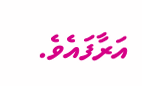އަރާފައެވެ.